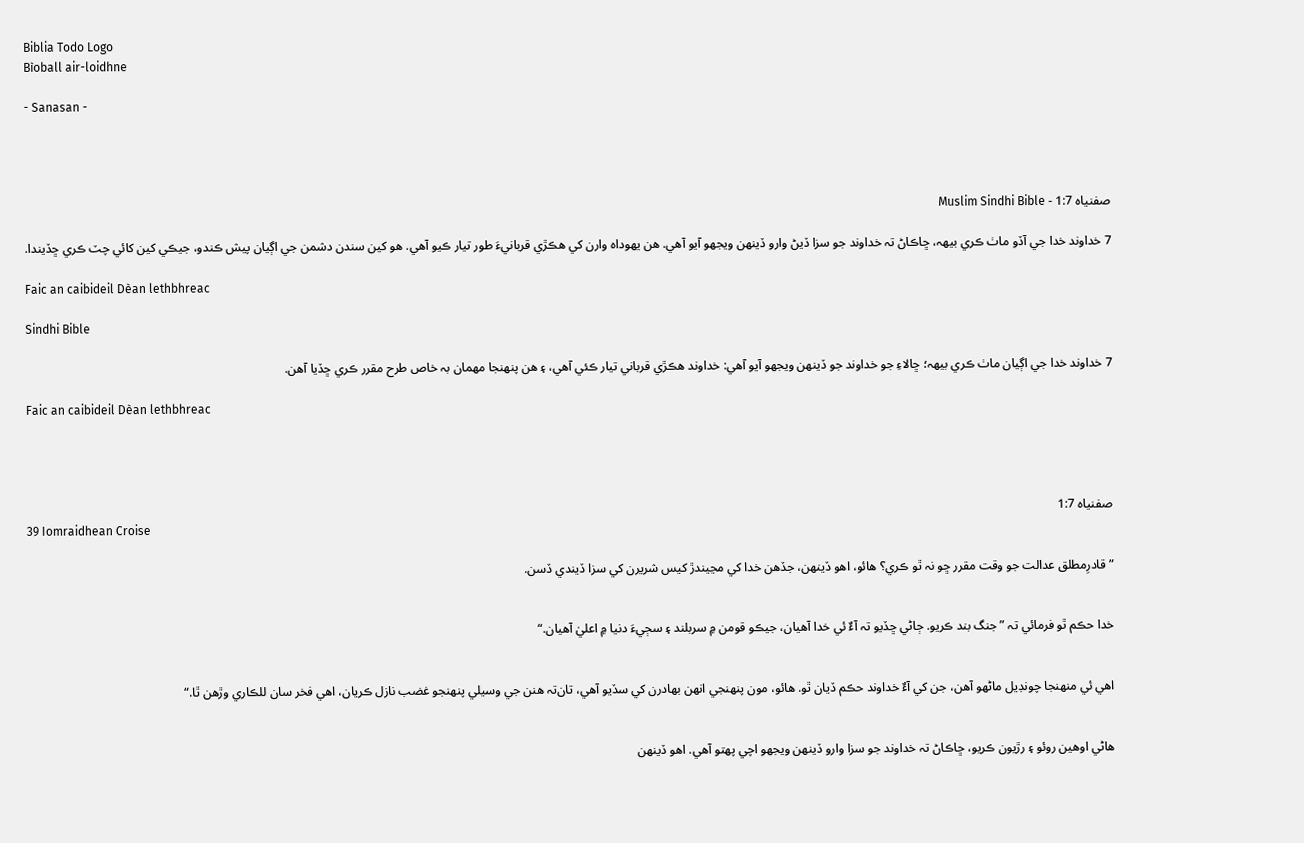Biblia Todo Logo
Bìoball air-loidhne

- Sanasan -




صفنياہ 1:7 - Muslim Sindhi Bible

7 خداوند خدا جي آڏو ماٺ ڪري بيهہ، ڇاڪاڻ تہ خداوند جو سزا ڏيڻ وارو ڏينهن ويجھو آيو آهي. هن يهوداہ وارن کي هڪڙي قربانيءَ طور تيار ڪيو آهي. هو کين سندن دشمن جي اڳيان پيش ڪندو، جيڪي کين کائي چٽ ڪري ڇڏيندا.

Faic an caibideil Dèan lethbhreac

Sindhi Bible

7 خداوند خدا جي اڳيان ماٺ ڪري بيهہ؛ ڇالاءِ جو خداوند جو ڏينهن ويجهو آيو آهي: خداوند هڪڙي قرباني تيار ڪئي آهي، ۽ هن پنهنجا مهمان بہ خاص طرح مقرر ڪري ڇڏيا آهن.

Faic an caibideil Dèan lethbhreac




صفنياہ 1:7
39 Iomraidhean Croise

”قادرِمطلق عدالت جو وقت مقرر ڇو نہ ٿو ڪري؟ هائو، اهو ڏينهن، جڏهن خدا کي مڃيندڙ کيس شريرن کي سزا ڏيندي ڏسن.


خدا حڪم ٿو فرمائي تہ ”جنگ بند ڪريو. ڄاڻي ڇڏيو تہ آءٌ ئي خدا آهيان، جيڪو قومن ۾ سربلند ۽ سڄيءَ دنيا ۾ اعليٰ آهيان.“


اهي ئي منهنجا چونڊيل ماڻهو آهن، جن کي آءٌ خداوند حڪم ڏيان ٿو. هائو، مون پنهنجي انهن بهادرن کي سڏيو آهي، تان‌تہ هنن جي وسيلي پنهنجو غضب نازل ڪريان، اهي فخر سان للڪاري وڙهن ٿا.“


هاڻي اوهين روئو ۽ رڙيون ڪريو، ڇاڪاڻ تہ خداوند جو سزا وارو ڏينهن ويجھو اچي پهتو آهي. اهو ڏينهن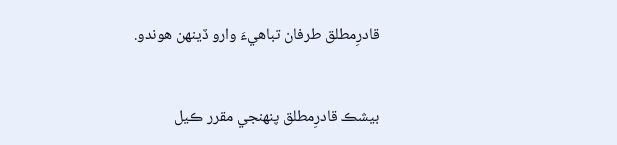قادرِمطلق طرفان تباهيءَ وارو ڏينهن هوندو.


بيشڪ قادرِمطلق پنهنجي مقرر ڪيل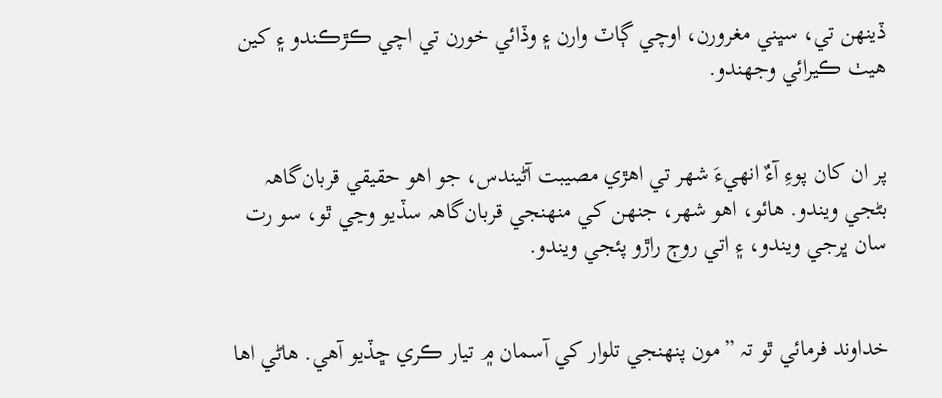ڏينهن تي، سڀني مغرورن، اوچي ڳاٽ وارن ۽ وڏائي خورن تي اچي ڪڙڪندو ۽ کين هيٺ ڪيرائي وجھندو.


پر ان کان پوءِ آءٌ انهيءَ شهر تي اهڙي مصيبت آڻيندس، جو اهو حقيقي قربان‌گاهہ بڻجي ويندو. هائو، اهو شهر، جنهن کي منهنجي قربان‌گاهہ سڏيو وڃي ٿو، سو رت سان ڀرجي ويندو، ۽ اتي روڄ راڙو پئجي ويندو.


خداوند فرمائي ٿو تہ ”مون پنهنجي تلوار کي آسمان ۾ تيار ڪري ڇڏيو آهي. هاڻي اها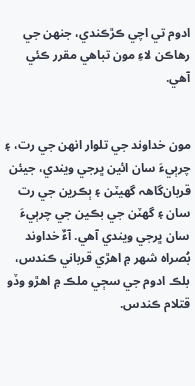ادوم تي اچي ڪڙڪندي، جنهن جي رهاڪن لاءِ مون تباهي مقرر ڪئي آهي.


مون خداوند جي تلوار انهن جي رت، ۽ چرٻيءَ سان ائين ڀرجي ويندي، جيئن قربان‌گاهہ گھيٽن ۽ ٻڪرين جي رت سان ۽ گھٽن جي بڪين جي چرٻيءَ سان ڀرجي ويندي آهي. آءٌ خداوند بُصراہ شهر ۾ اهڙي قرباني ڪندس، بلڪ ادوم جي سڄي ملڪ ۾ اهڙو وڏو قتلام ڪندس.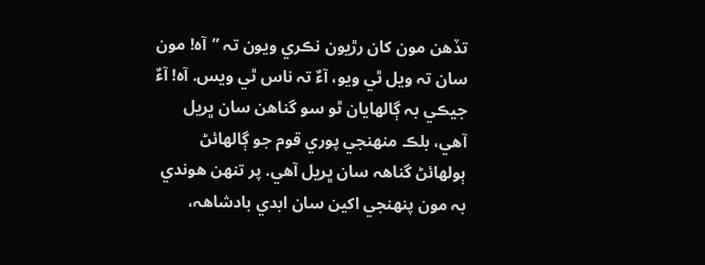تڏهن مون کان رڙيون نڪري ويون تہ ”آہ! مون سان تہ ويل ٿي ويو، آءٌ تہ ناس ٿي ويس. آہ! آءٌ جيڪي بہ ڳالهايان ٿو سو گناهن سان ڀريل آهي، بلڪ منهنجي پوري قوم جو ڳالهائڻ ٻولهائڻ گناهہ سان ڀريل آهي. پر تنهن هوندي بہ مون پنهنجي اکين سان ابدي بادشاهہ،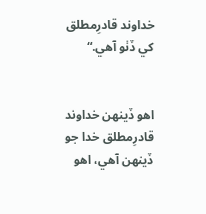خداوند قادرِمطلق کي ڏٺو آهي.“


اهو ڏينهن خداوند قادرِمطلق خدا جو ڏينهن آهي، اهو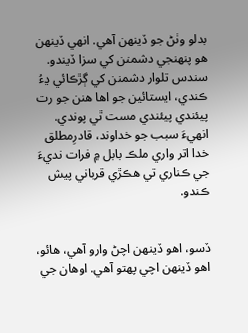بدلو وٺڻ جو ڏينهن آهي. انهي ڏينهن هو پنهنجي دشمنن کي سزا ڏيندو. سندس تلوار دشمنن کي ڳڙڪائي ڍءُ ڪندي، ايستائين جو اها هنن جو رت پيئندي پيئندي مست ٿي پوندي. انهيءَ سبب جو خداوند، قادرِمطلق خدا اتر واري ملڪ بابل ۾ فرات نديءَ جي ڪناري تي هڪڙي قرباني پيش ڪندو.


ڏسو، اهو ڏينهن اچڻ وارو آهي، هائو، اهو ڏينهن اچي پهتو آهي. اوهان جي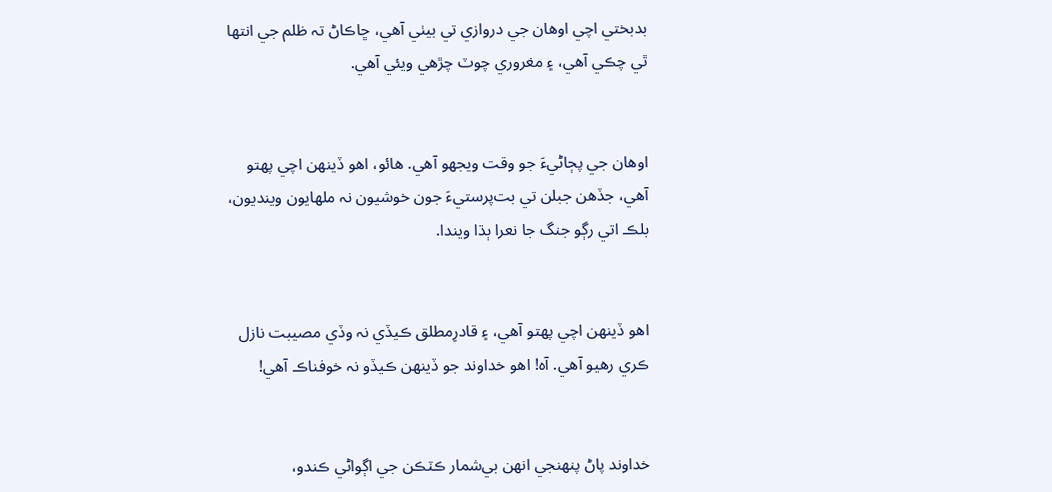بدبختي اچي اوهان جي دروازي تي بيٺي آهي، ڇاڪاڻ تہ ظلم جي انتها ٿي چڪي آهي، ۽ مغروري چوٽ چڙهي ويئي آهي.


اوهان جي پڄاڻيءَ جو وقت ويجھو آهي. هائو، اهو ڏينهن اچي پهتو آهي، جڏهن جبلن تي بت‌پرستيءَ جون خوشيون نہ ملهايون وينديون، بلڪ اتي رڳو جنگ جا نعرا ٻڌا ويندا.


اهو ڏينهن اچي پهتو آهي، ۽ قادرِمطلق ڪيڏي نہ وڏي مصيبت نازل ڪري رهيو آهي. آہ! اهو خداوند جو ڏينهن ڪيڏو نہ خوفناڪ آهي!


خداوند پاڻ پنهنجي انهن بي‌شمار ڪٽڪن جي اڳواڻي ڪندو،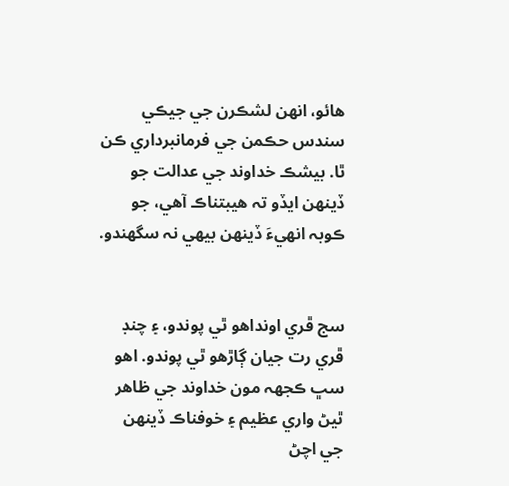هائو، انهن لشڪرن جي جيڪي سندس حڪمن جي فرمانبرداري ڪن ٿا. بيشڪ خداوند جي عدالت جو ڏينهن ايڏو تہ هيبتناڪ آهي، جو ڪوبہ انهيءَ ڏينهن بيهي نہ سگھندو.


سج ڦري اونداهو ٿي پوندو، ۽ چنڊ ڦري رت جيان ڳاڙهو ٿي پوندو. اهو سڀ ڪجھہ مون خداوند جي ظاهر ٿيڻ واري عظيم ۽ خوفناڪ ڏينهن جي اچڻ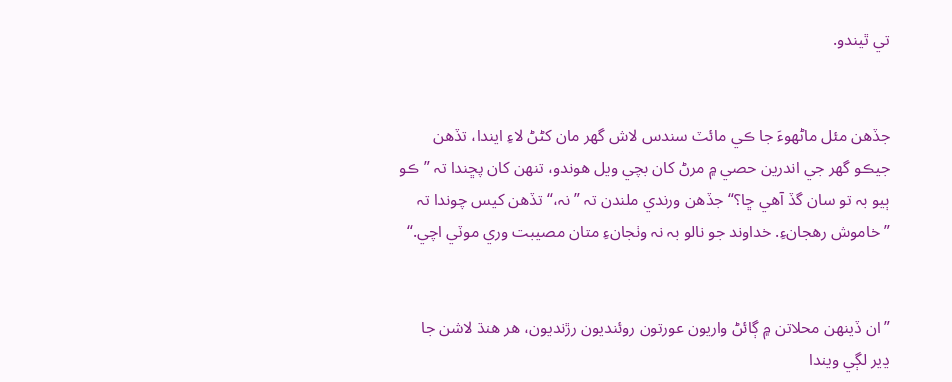تي ٿيندو.


جڏهن مئل ماڻهوءَ جا ڪي مائٽ سندس لاش گھر مان کڻڻ لاءِ ايندا، تڏهن جيڪو گھر جي اندرين حصي ۾ مرڻ کان بچي ويل هوندو، تنهن کان پڇندا تہ ”ڪو ٻيو بہ تو سان گڏ آهي ڇا؟“ جڏهن ورندي ملندن تہ ”نہ،“ تڏهن کيس چوندا تہ ”خاموش رهجانءِ. خداوند جو نالو بہ نہ وٺجانءِ متان مصيبت وري موٽي اچي.“


”ان ڏينهن محلاتن ۾ ڳائڻ واريون عورتون روئنديون رڙنديون، هر هنڌ لاشن جا ڍير لڳي ويندا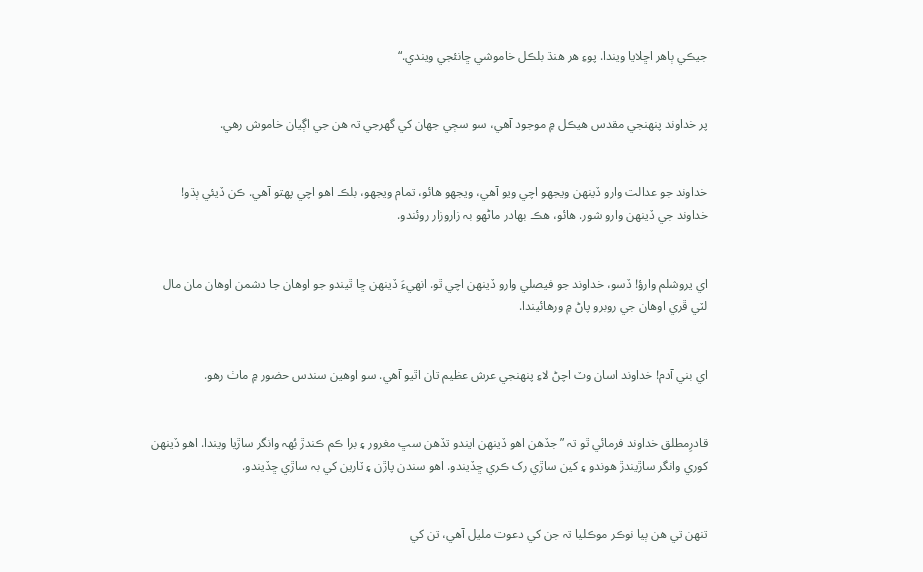جيڪي ٻاهر اڇلايا ويندا. پوءِ هر هنڌ بلڪل خاموشي ڇانئجي ويندي.“


پر خداوند پنهنجي مقدس هيڪل ۾ موجود آهي، سو سڄي جهان کي گھرجي تہ هن جي اڳيان خاموش رهي.


خداوند جو عدالت وارو ڏينهن ويجھو اچي ويو آهي، ويجھو هائو، تمام ويجھو، بلڪ اهو اچي پهتو آهي. ڪن ڏيئي ٻڌو! خداوند جي ڏينهن وارو شور. هائو، هڪ بهادر ماڻهو بہ زاروزار روئندو.


اي يروشلم وارؤ! ڏسو، خداوند جو فيصلي وارو ڏينهن اچي ٿو. انهيءَ ڏينهن ڇا ٿيندو جو اوهان جا دشمن اوهان مان مال لٽي ڦري اوهان جي روبرو پاڻ ۾ ورهائيندا.


اي بني آدم! خداوند اسان وٽ اچڻ لاءِ پنهنجي عرش عظيم تان اٿيو آهي. سو اوهين سندس حضور ۾ ماٺ رهو.


قادرِمطلق خداوند فرمائي ٿو تہ ”جڏهن اهو ڏينهن ايندو تڏهن سڀ مغرور ۽ برا ڪم ڪندڙ بُهہ وانگر ساڙيا ويندا. اهو ڏينهن کوري وانگر ساڙيندڙ هوندو ۽ کين ساڙي رک ڪري ڇڏيندو. اهو سندن پاڙن ۽ ٽارين کي بہ ساڙي ڇڏيندو.


تنهن تي هن ٻيا نوڪر موڪليا تہ جن کي دعوت مليل آهي، تن کي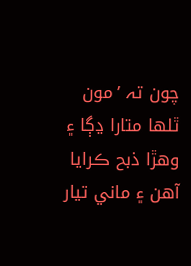چون تہ ’مون ٿلها متارا ڍڳا ۽ وهڙا ذبح ڪرايا آهن ۽ ماني تيار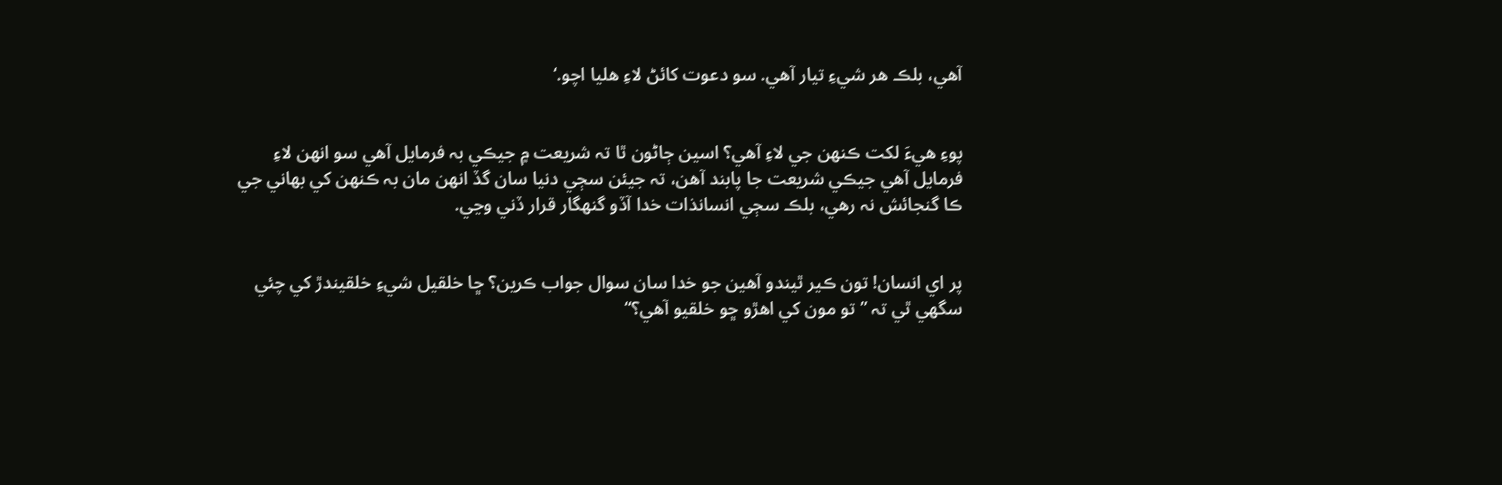آهي، بلڪ هر شيءِ تيار آهي. سو دعوت کائڻ لاءِ هليا اچو.‘


پوءِ هيءَ لکت ڪنهن جي لاءِ آهي؟ اسين ڄاڻون ٿا تہ شريعت ۾ جيڪي بہ فرمايل آهي سو انهن لاءِ فرمايل آهي جيڪي شريعت جا پابند آهن، تہ جيئن سڄي دنيا سان گڏ انهن مان بہ ڪنهن کي بهاني جي ڪا گنجائش نہ رهي، بلڪ سڄي انسانذات خدا آڏو گنهگار قرار ڏني وڃي.


پر اي انسان! تون ڪير ٿيندو آهين جو خدا سان سوال جواب ڪرين؟ ڇا خلقيل شيءِ خلقيندڙ کي چئي سگھي ٿي تہ ”تو مون کي اهڙو ڇو خلقيو آهي؟“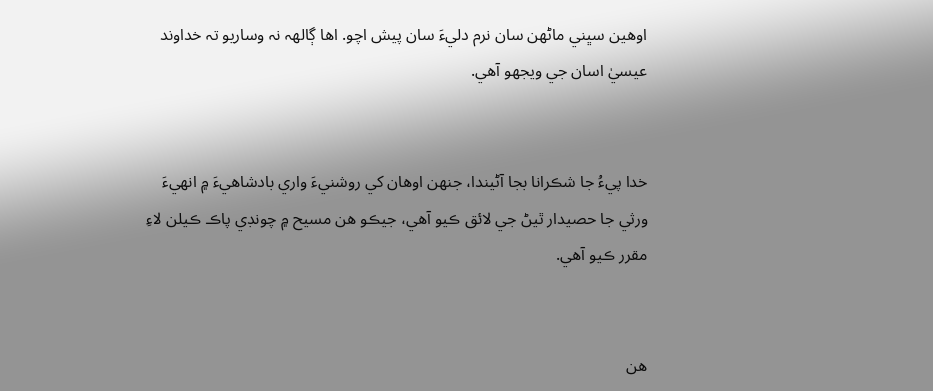اوهين سڀني ماڻهن سان نرم دليءَ سان پيش اچو. اها ڳالهہ نہ وساريو تہ خداوند عيسيٰ اسان جي ويجھو آهي.


خدا پيءُ جا شڪرانا بجا آڻيندا، جنهن اوهان کي روشنيءَ واري بادشاهيءَ ۾ انهيءَ ورثي جا حصيدار ٿيڻ جي لائق ڪيو آهي، جيڪو هن مسيح ۾ چونڊي پاڪ ڪيلن لاءِ مقرر ڪيو آهي.


هن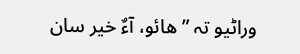وراڻيو تہ ”هائو، آءٌ خير سان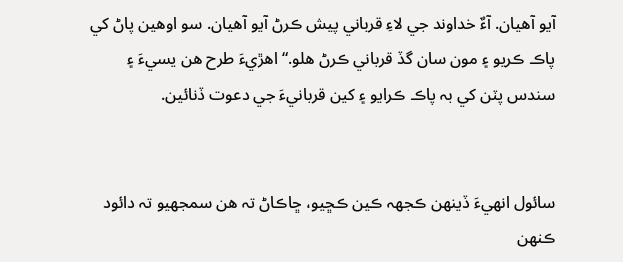آيو آهيان. آءٌ خداوند جي لاءِ قرباني پيش ڪرڻ آيو آهيان. سو اوهين پاڻ کي پاڪ ڪريو ۽ مون سان گڏ قرباني ڪرڻ هلو.“ اهڙيءَ طرح هن يسيءَ ۽ سندس پٽن کي بہ پاڪ ڪرايو ۽ کين قربانيءَ جي دعوت ڏنائين.


سائول انهيءَ ڏينهن ڪجھہ ڪين ڪڇيو، ڇاڪاڻ تہ هن سمجھيو تہ دائود ڪنهن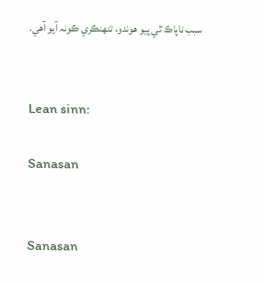سبب ناپاڪ ٿي پيو هوندو، تنهنڪري ڪونہ آيو آهي.


Lean sinn:

Sanasan


Sanasan